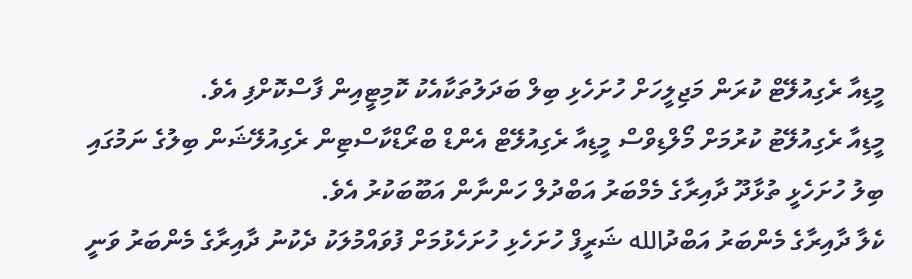މީޑިއާ ރެގިއުލޭޓް ކުރަން މަޖިލީހަށް ހުށަހެޅި ބިލް ބަދަލުތަކާއެކު ކޮމިޓީއިން ފާސްކޮށްފި އެވެ.
މީޑިއާ ރެގިއުލޭޓު ކުރުމަށް މޯލްޑިވްސް މީޑިއާ ރެގިއުލޭޓް އެންޑް ބްރޯޑްކާސްޓިން ރެގިއުލޭޝަން ބިލުގެ ނަމުގައި ބިލު ހުށަހެޅީ ތުޅާދޫ ދާއިރާގެ މެމްބަރު އަބްދުލް ހަންނާން އަބޫބަކުރު އެވެ.
ކެލާ ދާއިރާގެ މެންބަރު އަބްދުالله ޝަރީފް ހުށަހެޅި ހުށަހެޅުމަށް ފުވައްމުލަކު ދެކުނު ދާއިރާގެ މެންބަރު ވަނީ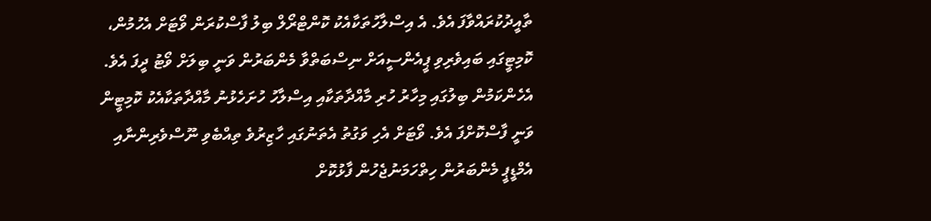ތާއީދުކުރައްވާފަ އެވެ. އެ އިސްލާހުތަކާއެކު ކޮންޓްރޯލް ބިލު ފާސްކުރަން ވޯޓަށް އެހުމުން، ކޮމިޓީގައި ބައިވެރިވި ޕީއެންސީއަށް ނިސްބަތްވާ މެންބަރުން ވަނީ ބިލަށް ވޯޓު ދީފަ އެވެ.
އެހެންކަމުން ބިލުގައި މިހާރު ހުރި މާއްދާތަކާއި އިސްލާހު ހުށަހެޅުނު މާއްދާތަކާއެކު ކޮމިޓީން ވަނީ ފާސްކޮށްފަ އެވެ. ވޯޓަށް އެހި ވަގުތު އެތަނުގައި ހާޒިރުވެ ތިއްބެވި ނޫސްވެރިންނާއި އެމްޑީޕީ މެންބަރުން ހިތްހަމަނުޖެހުން ފާޅުކޮށް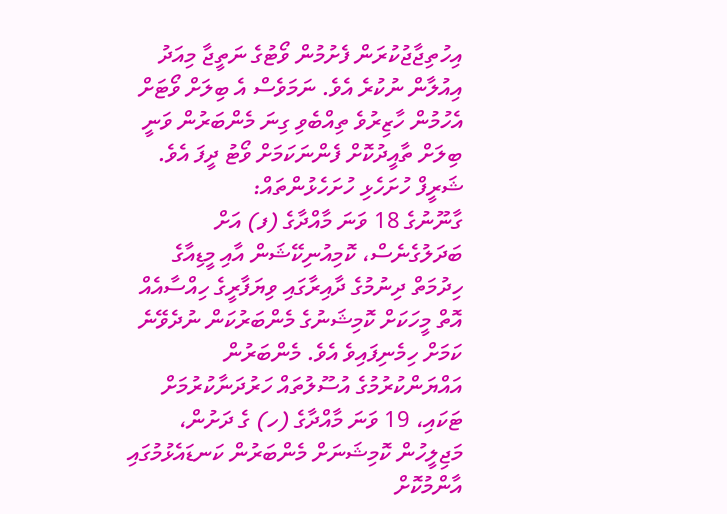އިހުތިޖާޖުކުރަން ފެށުމުން ވޯޓުގެ ނަތީޖާ މިއަދު އިއުލާން ނުކުރެ އެވެ. ނަމަވެސް އެ ބިލަށް ވޯޓަށް އެހުމުން ހާޒިރުވެ ތިއްބެވި ގިނަ މެންބަރުން ވަނީ ބިލަށް ތާއީދުކޮށް ފެންނަކަމަށް ވޯޓު ދީފަ އެވެ.
ޝަރީފް ހުށަހެޅި ހުށަހެޅުންތައް:
ގާނޫނުގެ 18 ވަނަ މާއްދާގެ (ފ) އަށް ބަދަލުގެނެސް، ކޮމިއުނިކޭޝަން އާއި މީޑިއާގެ ހިދުމަތް ދިނުމުގެ ދާއިރާގައި ވިޔަފާރީގެ ހިއްސާއެއް އޮތް މީހަކަށް ކޮމިޝަނުގެ މެންބަރުކަން ނުދެވޭނެ ކަމަށް ހިމެނިފައިވެ އެވެ. މެންބަރުން އައްޔަންކުރުމުގެ އުސޫލުތައް ހަރުދަނާކުރުމަށް ޓަކައި، 19 ވަނަ މާއްދާގެ (ހ) ގެ ދަށުން، މަޖިލީހުން ކޮމިޝަނަށް މެންބަރުން ކަނޑައެޅުމުގައި އާންމުކޮށް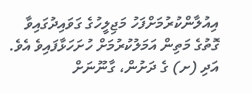އިއުލާންކުރުމަށްފަހު މަޖިލީހުގެ ގަވައިދުގައިވާ ގޮތުގެ މަތިން އަމަލުކުރުމަށް ހުށަހަޅާފައިވެ އެވެ. އަދި (ށ) ގެ ދަށުން، ގާނޫނަށް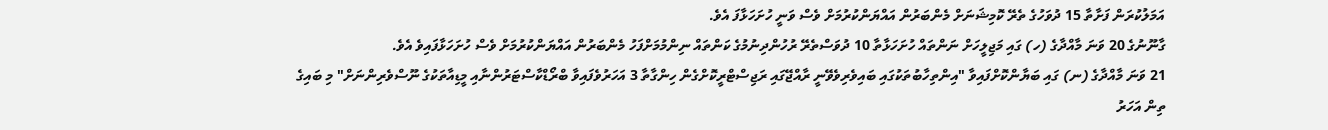އަމަލުކުރަން ފަށާތާ 15 ދުވަހުގެ ތެރޭ ކޮމިޝަނަށް މެންބަރުން އައްޔަންކުރުމަށް ވެސް ވަނީ ހުށަހަޅާފަ އެވެ.
ގާނޫނުގެ 20 ވަނަ މާއްދާގެ (ހ) ގައި މަޖިލީހަށް ނަންތައް ހުށަހަޅާތާ 10 ދުވަސްތެރޭ ރުހުންދިނުމުގެ ކަންތައް ނިންމުމަށްފަހު މެންބަރުން އައްޔަންކުރުމަށް ވެސް ހުށަހަޅާފައިވެ އެވެ.
21 ވަނަ މާއްދާގެ (ނ) ގައި ބަޔާންކޮށްފައިވާ "އިންތިހާބުތަކުގައި ބައިވެރިވެވޭނީ ރާއްޖޭގައި ރަޖިސްޓްރީކޮށްގެން ހިންގާތާ 3 އަހަރުވެފައިވާ ބްރޯޑްކާސްޓަރުންނާއި މީޑިއާތަކުގެ ނޫސްވެރިންނަށް" މި ބައިގެ ތިން އަހަރު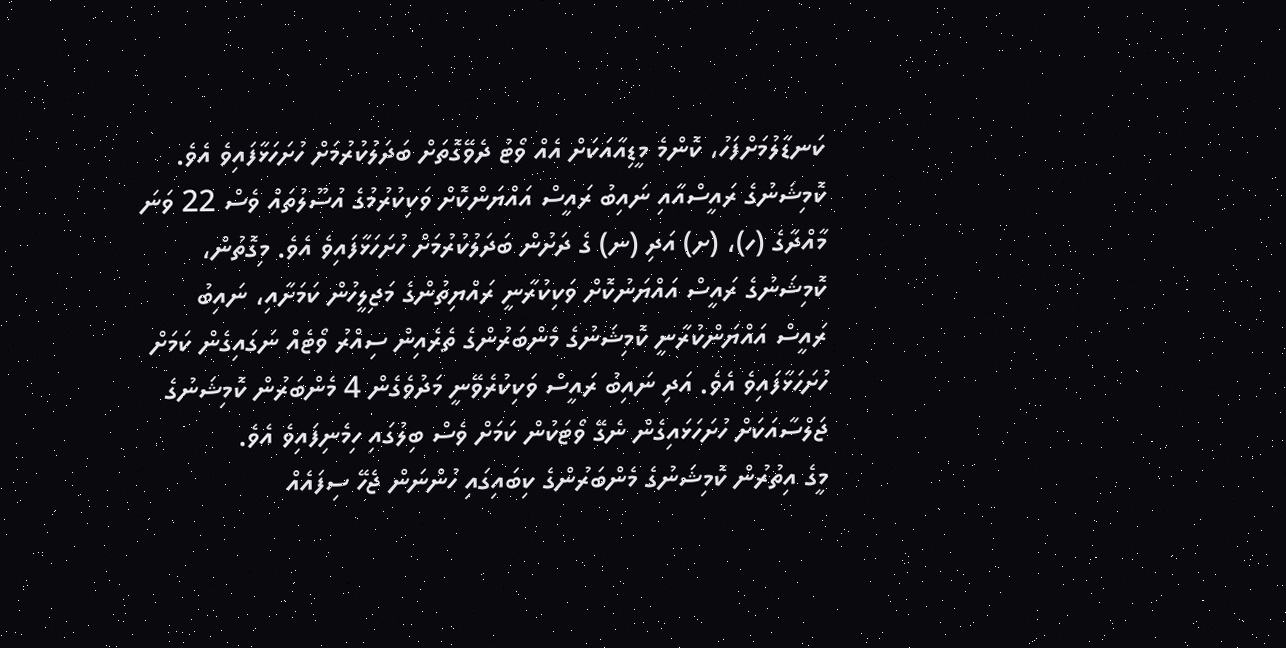ކަނޑާލުމަށްފަހު، ކޮންމެ މީޑިއާއަކަށް އެއް ވޯޓު ދެވޭގޮތަށް ބަދަލުކުރުމަށް ހުށަހަޅާފައިވެ އެވެ.
ކޮމިޝަނުގެ ރައީސްއާއި ނައިބު ރައީސް އައްޔަންކޮށް ވަކިކުރުމުގެ އުސޫލުތައް ވެސް 22 ވަނަ މާއްދާގެ (ހ)، (ށ) އަދި (ނ) ގެ ދަށުން ބަދަލުކުރުމަށް ހުށަހަޅާފައިވެ އެވެ. މިގޮތުން، ކޮމިޝަނުގެ ރައީސް އައްޔަނުކޮށް ވަކިކުރާނީ ރައްޔިތުންގެ މަޖިލީހުން ކަމަށާއި، ނައިބު ރައީސް އައްޔަންކުރާނީ ކޮމިޝަނުގެ މެންބަރުންގެ ތެރެއިން ސިއްރު ވޯޓެއް ނަގައިގެން ކަމަށް ހުށަހަޅާފައިވެ އެވެ. އަދި ނައިބު ރައީސް ވަކިކުރެވޭނީ މަދުވެގެން 4 މެންބަރުން ކޮމިޝަނުގެ ޖަލްސާއަކަށް ހުށަހަޅައިގެން ނެގޭ ވޯޓަކުން ކަމަށް ވެސް ބިލުގައި ހިމެނިފައިވެ އެވެ.
މީގެ އިތުރުން ކޮމިޝަނުގެ މެންބަރުންގެ ކިބައިގައި ހުންނަން ޖެހޭ ސިފައެއް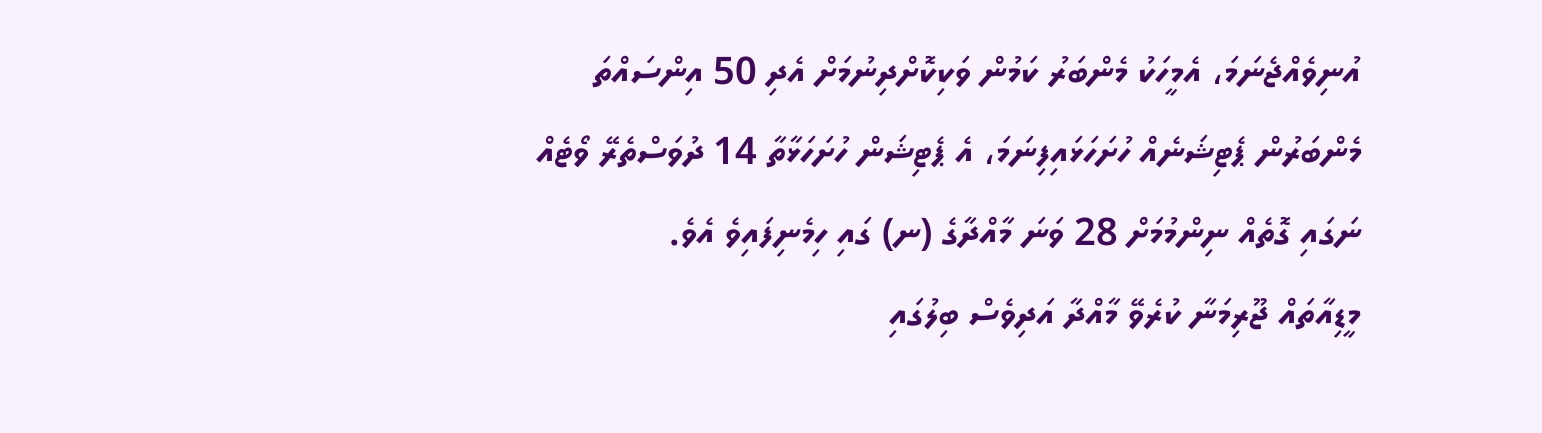އުނިވެއްޖެނަމަ، އެމީހަކު މެންބަރު ކަމުން ވަކިކޮށްދިނުމަށް އެދި 50 އިންސައްތަ މެންބަރުން ޕެޓިޝަނެއް ހުށަހަޅައިފިނަމަ، އެ ޕެޓިޝަން ހުށަހަޅާތާ 14 ދުވަސްތެރޭ ވޯޓެއް ނަގައި ގޮތެއް ނިންމުމަށް 28 ވަނަ މާއްދާގެ (ނ) ގައި ހިމެނިފައިވެ އެވެ.
މީޑިއާތައް ޖޫރިމަނާ ކުރެވޭ މާއްދާ އަދިވެސް ބިލުގައި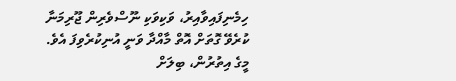ހިމެނިފައިވާއިރު، ވަކިވަކި ނޫސްވެރިން ޖޫރިމަނާ ކުރެވޭ ގޮތަށް އޮތް މާއްދާ ވަނީ އުނިކުރެވިފަ އެވެ. މީގެ އިތުރުން، ބިލަށް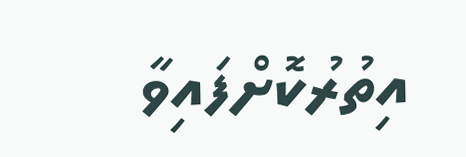އިތުރުކޮށްފައިވާ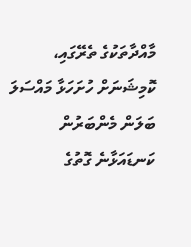މާއްދާތަކުގެ ތެރޭގައި، ކޮމިޝަނަށް ހުށަހަޅާ މައްސަލަ ބަލަން މެންބަރުން ކަނޑައަޅާނެ ގޮތުގެ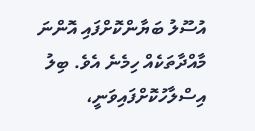އުސޫލު ބަޔާންކޮށްފައި އޮންނަ މާއްދާތަކެއް ހިމެނެ އެވެ. ބިލު އިސްލާހުކޮށްފައިވަނީ،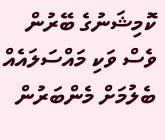ކޮމިޝަނުގެ ބޭރުން ވެސް ވަކި މައްސަލައެއް ބެލުމަށް މެންބަރުން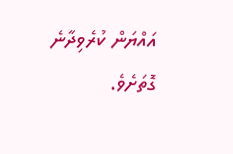އައްޔަން ކުރެވިދާނެ ގޮތަށެވެ.